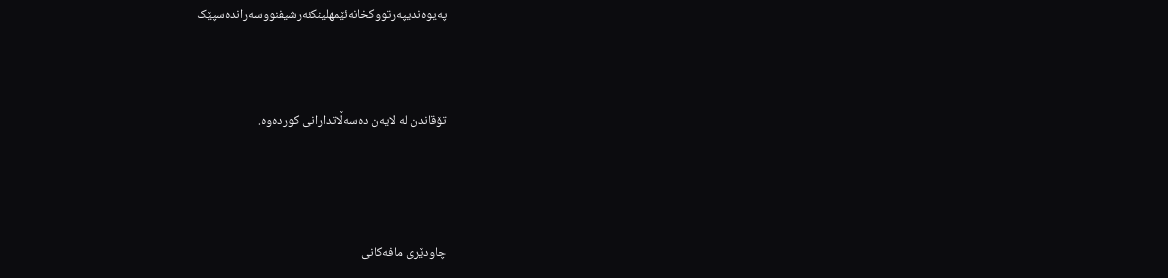په‌یوه‌ندیپه‌رتووکخانه‌ئێمهلینکئه‌رشیفنووسه‌رانده‌سپێک



تۆقاندن له‌ لایه‌ن ده‌سه‌ڵاتدارانی‌ کورده‌وه.




چاودێری مافه‌کانی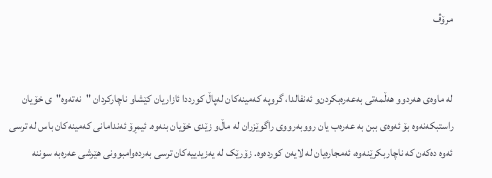مرۆڤ


له‌ ماوه‌ی‌ هه‌ردوو هه‌ڵمه‌تی‌ به‌عه‌ره‌بکردن‌و ئه‌نفالدا، گروپه‌ که‌مینه‌کان له‌پاڵ‌ کورددا ئازاریان کێشاو ناچارکردان "نه‌ته‌وه‌"ی‌ خۆیان راستبکه‌نه‌وه‌ بۆ ئه‌وه‌ی‌ ببن به‌ عه‌ره‌ب یان رووبه‌رووی‌ راگوێزران له‌ ماڵ‌و زێدی‌ خۆیان بنه‌وه‌. ئیمڕۆ ئه‌ندامانی‌ که‌مینه‌کان باس له‌ ترسی ئه‌وه‌ ده‌که‌ن که‌ ناچاربکرێنه‌وه‌، ئه‌مجاره‌یان له‌ لایه‌ن کورده‌وه‌. زۆرێک له‌ یه‌زیدییه‌کان ترسی به‌رده‌وامبوونی‌ هێرشی‌ عه‌ره‌به‌ سوننه‌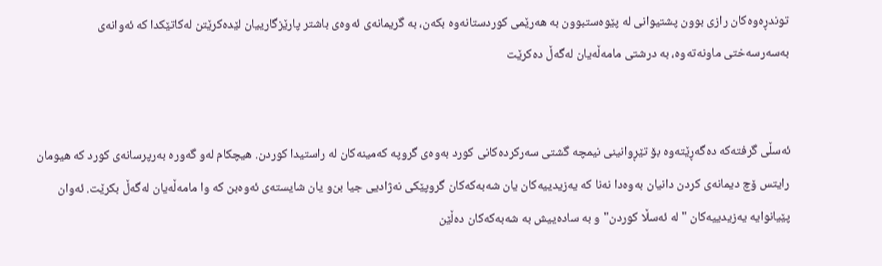توندڕه‌وه‌کان رازی‌ بوون پشتیوانی‌ له‌ پێوه‌ستبوون به‌ هه‌رێمی‌ کوردستانه‌وه‌ بکه‌ن، به‌ گریمانه‌ی‌ ئه‌وه‌ی‌ باشتر پارێزگارییان لێده‌کرێتن له‌کاتێکدا که‌ ئه‌وانه‌ی‌ به‌سه‌رسه‌ختی‌ ماونه‌ته‌وه‌، به‌ درشتی‌ مامه‌ڵه‌یان له‌گه‌ڵ‌ ده‌کرێت


ئه‌سڵی گرفته‌که‌ ده‌گه‌ڕێته‌وه‌ بۆ تێڕوانینی‌ نیمچه‌ گشتی‌ سه‌رکرده‌کانی‌ کورد به‌وه‌ی‌ گروپه‌ که‌مینه‌کان له‌ راستیدا کوردن. هیچکام له‌و گه‌وره‌ به‌رپرسانه‌ی‌ کورد که‌ هیومان رایتس ۆچ دیمانه‌ی‌ کردن دانیان به‌وه‌دا نه‌نا که‌ یه‌زیدییه‌کان یان شه‌به‌که‌کان گروپێکی‌ نه‌ژادیی جیا بن‌و یان شایسته‌ی‌ ئه‌وه‌بن که‌ وا مامه‌ڵه‌یان له‌گه‌ڵ‌ بکرێت. ئه‌وان پێیانوایه‌ یه‌زیدییه‌کان "له‌ ئه‌سڵا کوردن"و به‌ ساده‌ییش به‌ شه‌به‌که‌کان ده‌ڵێن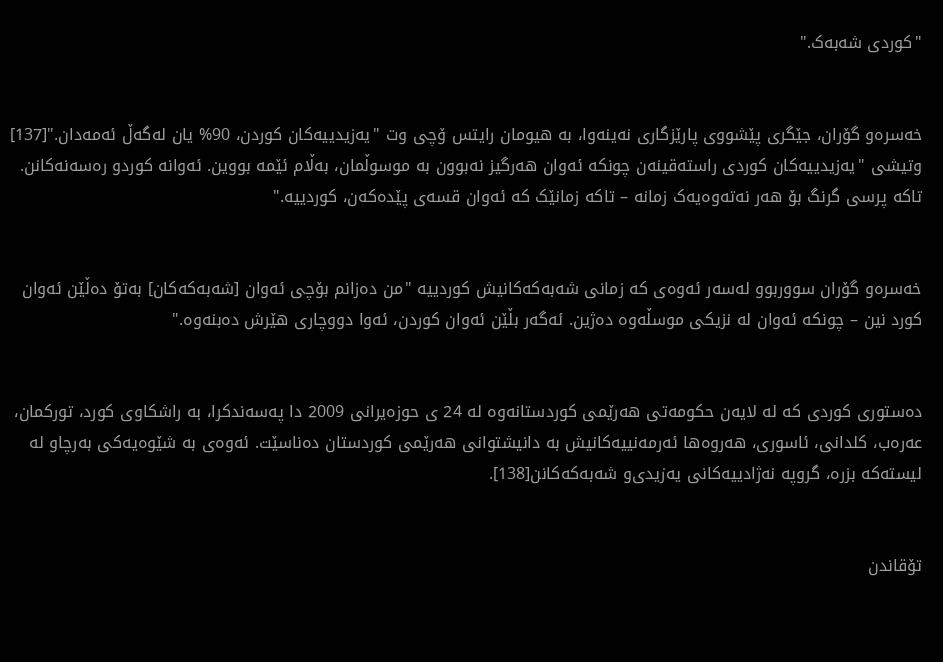"کوردی‌ شه‌به‌ک."


خه‌سره‌و گۆران، جێگری‌ پێشووی‌ پارێزگاری‌ نه‌ینه‌وا، به‌ هیومان رایتس ۆچی‌ وت "یه‌زیدییه‌کان کوردن، 90% یان له‌گه‌ڵ‌ ئه‌مه‌دان."[137] وتیشی‌ "یه‌زیدییه‌کان کوردی‌ راسته‌قینه‌ن چونکه‌ ئه‌وان هه‌رگیز نه‌بوون به‌ موسوڵمان، به‌ڵام ئێمه‌ بووین. ئه‌وانه‌ کوردو ره‌سه‌نه‌کانن. تاکه‌ پرسی‌ گرنگ بۆ هه‌ر نه‌ته‌وه‌یه‌ک زمانه‌ – تاکه‌ زمانێک که‌ ئه‌وان قسه‌ی‌ پێده‌که‌ن، کوردییه‌."


خه‌سره‌و گۆران سووربوو له‌سه‌ر ئه‌وه‌ی‌ که‌ زمانی‌ شه‌به‌که‌کانیش کوردییه‌ "من ده‌زانم بۆچی‌ ئه‌وان [شه‌به‌که‌کان] به‌تۆ ده‌ڵێن ئه‌وان کورد نین – چونکه‌ ئه‌وان له‌ نزیکی‌ موسڵه‌وه‌ ده‌ژین. ئه‌گه‌ر بڵێن ئه‌وان کوردن، ئه‌وا دووچاری‌ هێرش ده‌بنه‌وه‌."


ده‌ستوری‌ کوردی‌ که‌ له‌ لایه‌ن حکومه‌تی‌ هه‌رێمی‌ کوردستانه‌وه‌ له‌ 24 ی‌ حوزه‌یرانی‌ 2009 دا په‌سه‌ندکرا، به‌ راشکاوی‌ کورد، تورکمان، عه‌ره‌ب، کلدانی‌، ئاسوری، هه‌روه‌ها ئه‌رمه‌نییه‌کانیش به‌ دانیشتوانی‌ هه‌رێمی‌ کوردستان ده‌ناسێت. ئه‌وه‌ی‌ به‌ شێوه‌یه‌کی‌ به‌رچاو له‌ لیسته‌که‌ بزره‌، گروپه‌ نه‌ژادییه‌کانی‌ یه‌زیدی‌‌و شه‌به‌که‌کانن[138].


تۆقاندن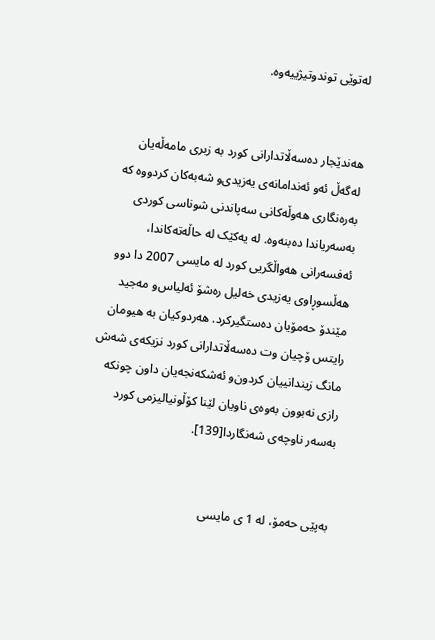له‌توێی توندوتیژییه‌وه.


هه‌ندێجار ده‌سه‌ڵاتدارانی‌ کورد به‌ زبری‌ مامه‌ڵه‌یان له‌گه‌ڵ‌ ئه‌و ئه‌ندامانه‌ی‌ یه‌زیدی‌‌و شه‌به‌کان کردووه‌ که‌ به‌ره‌نگاری‌ هه‌وڵه‌کانی‌ سه‌پاندنی‌ شوناسی‌ کوردی‌ به‌سه‌ریاندا ده‌بنه‌وه‌. له‌ یه‌کێک له‌ حاڵه‌ته‌کاندا، ئه‌فسه‌رانی‌ هه‌واڵگریی کورد له‌ مایسی‌ 2007 دا دوو هه‌ڵسوڕاوی‌ یه‌زیدی خه‌لیل ره‌شۆ ئه‌لیاس‌و مه‌جید مێندۆ حه‌مۆیان ده‌ستگیرکرد. هه‌ردوکیان به‌ هیومان رایتس ۆچیان وت ده‌سه‌ڵاتدارانی‌ کورد نزیکه‌ی‌ شه‌ش مانگ زیندانییان کردون‌و ئه‌شکه‌نجه‌یان داون چونکه‌ رازی‌ نه‌بوون به‌وه‌ی‌ ناویان لێنا کۆڵونیالیزمی‌ کورد به‌سه‌ر ناوچه‌ی‌ شه‌نگاردا[139].


به‌پێی حه‌مۆ، له‌ 1 ی‌ مایسی‌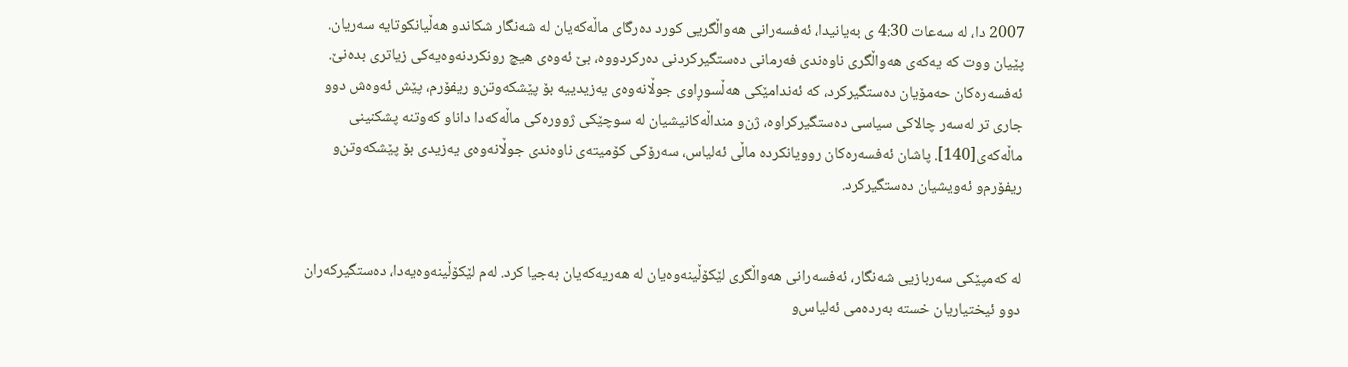2007 دا، له‌ سه‌عات 4:30 ی‌ به‌یانیدا، ئه‌فسه‌رانی‌ هه‌واڵگریی کورد ده‌رگای‌ ماڵه‌که‌یان له‌ شه‌نگار شکاندو هه‌ڵیانکوتایه‌ سه‌ریان. پێیان ووت که‌ یه‌که‌ی‌ هه‌واڵگری‌ ناوه‌ندی‌ فه‌رمانی‌ ده‌ستگیرکردنی‌ ده‌رکردووه‌، بێ‌ ئه‌وه‌ی‌ هیچ رونکردنه‌وه‌یه‌کی‌ زیاتری‌ بده‌نێ‌. ئه‌فسه‌ره‌کان حه‌مۆیان ده‌ستگیرکرد، که‌ ئه‌ندامێکی‌ هه‌ڵسوڕاوی جوڵانه‌وه‌ی‌ یه‌زیدییه‌ بۆ پێشکه‌وتن‌و ریفۆرم، پێش ئه‌وه‌ش دوو جاری‌ تر له‌سه‌ر چالاکی‌ سیاسی ده‌ستگیرکراوه‌، ژن‌و منداڵه‌کانیشیان له‌ سوچێکی‌ ژووره‌کی‌ ماڵه‌که‌دا داناو که‌وتنه‌ پشکنینی‌ ماڵه‌که‌ی‌[140]. پاشان ئه‌فسه‌ره‌کان روویانکرده‌ ماڵی ئه‌لیاس، سه‌رۆکی‌ کۆمیته‌ی‌ ناوه‌ندی‌ جوڵانه‌وه‌ی‌ یه‌زیدی بۆ پێشکه‌وتن‌و ریفۆرم‌و ئه‌ویشیان ده‌ستگیرکرد.


له‌ که‌مپێکی‌ سه‌ربازیی شه‌نگار، ئه‌فسه‌رانی‌ هه‌واڵگری‌ لێکۆڵینه‌وه‌یان له‌ هه‌ریه‌که‌یان به‌جیا کرد. له‌م لێکۆڵینه‌وه‌یه‌دا، ده‌ستگیرکه‌ران دوو ئیختیاریان خسته‌ به‌رده‌می‌ ئه‌لیاس‌و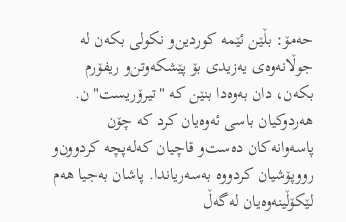حه‌مۆ: بڵێن ئێمه‌ کوردین‌و نکولی بکه‌ن له‌ جوڵانه‌وه‌ی‌ یه‌زیدی بۆ پێشکه‌وتن‌و ریفۆرم بکه‌ن، دان به‌وه‌دا بنێن که‌ "تیرۆریست"ن. هه‌ردوکیان باسی‌ ئه‌وه‌یان کرد که‌ چۆن پاسه‌وانه‌کان ده‌ست‌و قاچیان که‌له‌پچه‌ کردوون‌و رووپۆشیان کردووه‌ به‌سه‌ریاندا. پاشان به‌جیا هه‌م لێکۆڵینه‌وه‌یان له‌گه‌ڵ‌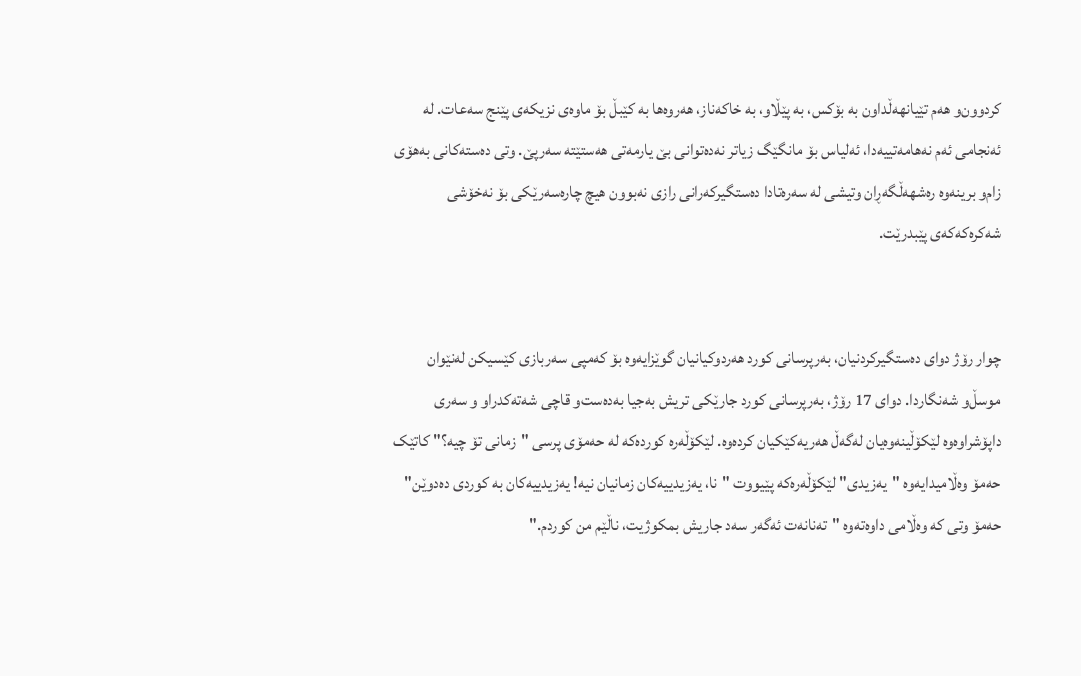کردوون‌و هه‌م تێیانهه‌ڵداون به‌ بۆکس، به‌ پێڵاو، به‌ خاکه‌ناز، هه‌روه‌ها به‌ کێبڵ‌ بۆ ماوه‌ی نزیکه‌ی‌ پێنج سه‌عات. له‌ ئه‌نجامی‌ ئه‌م نه‌هامه‌تییه‌دا، ئه‌لیاس بۆ مانگێگ زیاتر نه‌ده‌توانی‌ بێ‌ یارمه‌تی‌ هه‌ستێته‌ سه‌رپێ‌. وتی‌ ده‌سته‌کانی‌ به‌هۆی‌ زام‌و برینه‌وه‌ ره‌شهه‌ڵگه‌ڕان وتیشی‌ له‌ سه‌ره‌تادا ده‌ستگیرکه‌رانی‌ رازی نه‌بوون هیچ چاره‌سه‌رێکی‌ بۆ نه‌خۆشی‌ شه‌کره‌که‌که‌ی‌ پێبدرێت.


چوار رۆژ دوای‌ ده‌ستگیرکردنیان، به‌رپرسانی‌ کورد هه‌ردوکیانیان گوێزایه‌وه‌ بۆ که‌مپی‌ سه‌ربازی‌ کێسیکن له‌نێوان موسڵ‌‌و شه‌نگاردا. دوای‌ 17 رۆژ، به‌رپرسانی‌ کورد جارێکی تریش به‌جیا به‌ده‌ست‌و قاچی‌ شه‌ته‌کدراو و سه‌ری‌ داپۆشراوه‌وه‌ لێکۆڵینه‌وه‌یان له‌گه‌ڵ‌ هه‌ریه‌کێکیان کرده‌وه‌. لێکۆڵه‌ره‌ کورده‌که‌ له‌ حه‌مۆی‌ پرسی‌ "زمانی‌ تۆ چیه‌؟" کاتێک حه‌مۆ وه‌ڵامیدایه‌وه‌ "یه‌زیدی‌" لێکۆڵه‌ره‌که‌ پێیووت "نا، یه‌زیدییه‌کان زمانیان نیه‌! یه‌زیدییه‌کان به‌ کوردی‌ ده‌دوێن" حه‌مۆ وتی‌ که‌ وه‌ڵامی‌ داوه‌ته‌وه‌ "ته‌نانه‌ت ئه‌گه‌ر سه‌د جاریش بمکوژیت، ناڵێم من کوردم."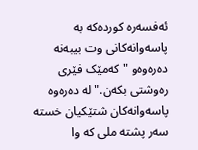ئه‌فسه‌ره‌ کورده‌که‌ به‌ پاسه‌وانه‌کانی‌ وت بیبه‌نه‌ ده‌ره‌وه‌و "که‌مێک فێری‌ ره‌وشتی‌ بکه‌ن." له‌ ده‌ره‌وه‌ پاسه‌وانه‌کان شتێکیان خسته‌ سه‌ر پشته‌ ملی که‌ وا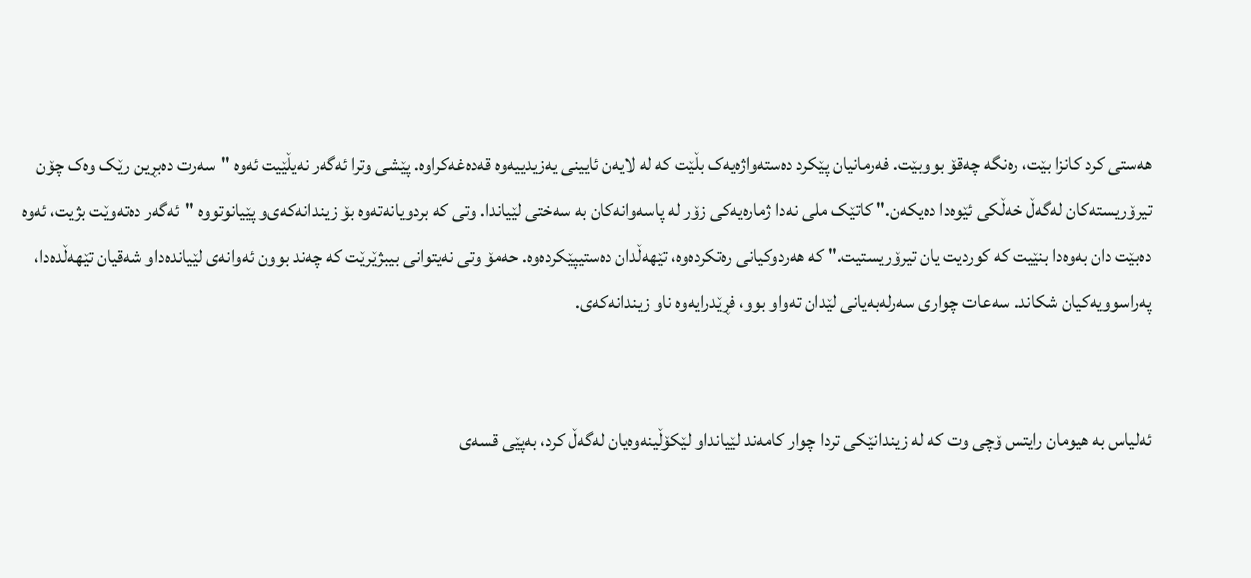هه‌ستی‌ کرد کانزا بێت، ره‌نگه‌ چه‌قۆ بووبێت. فه‌رمانیان پێکرد ده‌سته‌واژه‌یه‌ک بڵێت که‌ له‌ لایه‌ن ئایینی‌ یه‌زیدییه‌وه‌ قه‌ده‌غه‌کراوه‌. پێشی وترا ئه‌گه‌ر نه‌یڵێیت ئه‌وه‌ "سه‌رت ده‌بڕین رێک وه‌ک چۆن تیرۆریسته‌کان له‌گه‌ڵ‌ خه‌ڵکی‌ ئێوه‌دا ده‌یکه‌ن." کاتێک ملی نه‌دا ژماره‌یه‌کی‌ زۆر له‌ پاسه‌وانه‌کان به‌ سه‌ختی‌ لێیاندا. وتی‌ که‌ بردویانه‌ته‌وه‌ بۆ زیندانه‌که‌ی‌‌و پێیانوتووه‌ "ئه‌گه‌ر ده‌ته‌وێت بژیت، ئه‌وه‌ ده‌بێت دان به‌وه‌دا بنێیت که‌ کوردیت یان تیرۆریستیت." که‌ هه‌ردوکیانی‌ ره‌تکرده‌وه‌، تێهه‌ڵدان ده‌ستیپێکرده‌وه‌. حه‌مۆ وتی‌ نه‌یتوانی‌ بیبژێرێت که‌ چه‌ند بوون ئه‌وانه‌ی‌ لێیانده‌داو شه‌قیان تێهه‌ڵده‌دا، په‌راسوویه‌کیان شکاند. سه‌عات چواری‌ سه‌رله‌به‌یانی‌ لێدان ته‌واو بوو، فڕێدرایه‌وه‌ ناو زیندانه‌که‌ی‌.


ئه‌لیاس به‌ هیومان رایتس ۆچی‌ وت که‌ له‌ زیندانێکی‌ تردا چوار کامه‌ند لێیانداو لێکۆڵینه‌وه‌یان له‌گه‌ڵ‌ کرد، به‌پێی قسه‌ی‌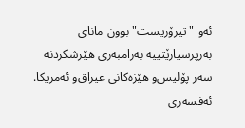ئه‌و "تیرۆریست" بوون مانای‌ به‌رپرسیارێتییه‌ به‌رامبه‌ری‌ هێرشکردنه‌ سه‌ر پۆلیس‌و هێزه‌کانی‌ عیراق‌و ئه‌مریکا. ئه‌فسه‌ری‌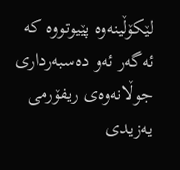لێکۆڵینه‌وه‌ پێیوتووه‌ که‌ ئه‌گه‌ر ئه‌و ده‌سبه‌رداری‌ جوڵانه‌وه‌ی‌ ریفۆرمی‌ یه‌زیدی‌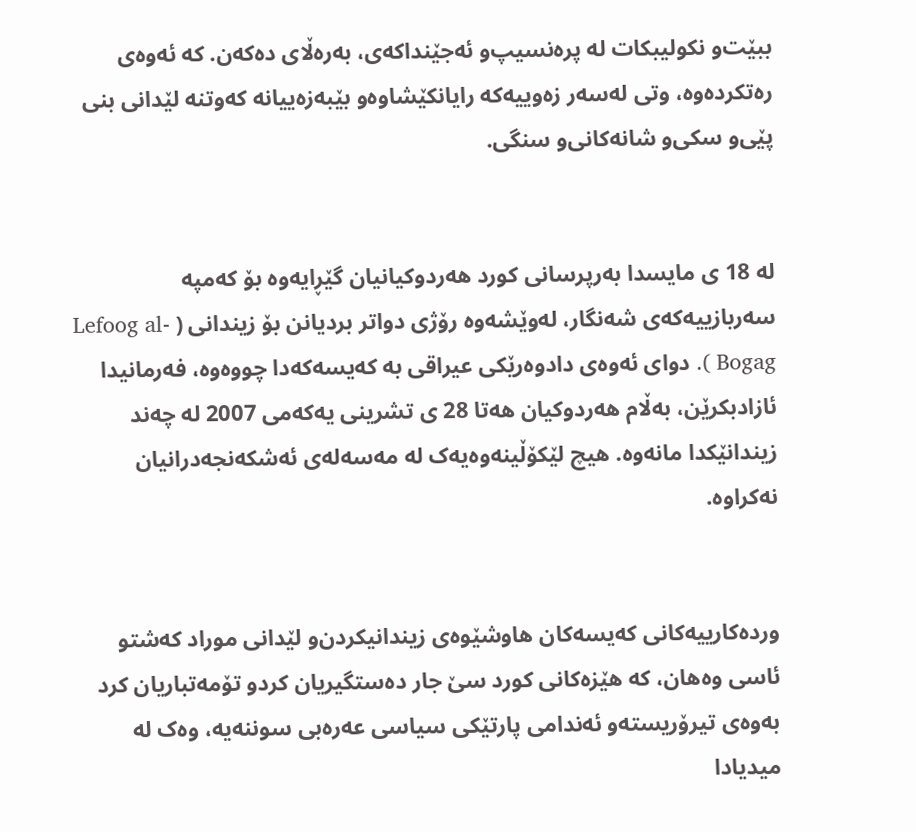ببێت‌و نکولیبکات له‌ پره‌نسیپ‌و ئه‌جێنداکه‌ی‌، به‌ره‌ڵای‌ ده‌که‌ن. که‌ ئه‌وه‌ی‌ ره‌تکرده‌وه‌، وتی‌ له‌سه‌ر زه‌وییه‌که‌ رایانکێشاوه‌و بێبه‌زه‌ییانه‌ که‌وتنه‌ لێدانی‌ بنی‌ پێی‌و سکی‌‌و شانه‌کانی‌‌و سنگی‌.


له‌ 18 ی‌ مایسدا به‌رپرسانی‌ کورد هه‌ردوکیانیان گێڕایه‌وه‌ بۆ که‌مپه‌ سه‌ربازییه‌که‌ی‌ شه‌نگار، له‌وێشه‌وه‌ رۆژی‌ دواتر بردیانن بۆ زیندانی‌ ( Lefoog al-Bogag ). دوای‌ ئه‌وه‌ی‌ دادوه‌رێکی‌ عیراقی به‌ که‌یسه‌که‌دا چووه‌وه‌، فه‌رمانیدا ئازادبکرێن، به‌ڵام هه‌ردوکیان هه‌تا 28 ی‌ تشرینی‌ یه‌که‌می‌ 2007 له‌ چه‌ند زیندانێکدا مانه‌وه‌. هیچ لێکۆڵینه‌وه‌یه‌ک له‌ مه‌سه‌له‌ی‌ ئه‌شکه‌نجه‌درانیان نه‌کراوه‌.


ورده‌کارییه‌کانی‌ که‌یسه‌کان هاوشێوه‌ی‌ زیندانیکردن‌و لێدانی‌ موراد که‌شتو ئاسی‌ وه‌هان، که‌ هێزه‌کانی‌ کورد سێ‌ جار ده‌ستگیریان کرد‌و تۆمه‌تباریان کرد به‌وه‌ی‌ تیرۆریسته‌و ئه‌ندامی‌ پارتێکی‌ سیاسی عه‌ره‌بی سوننه‌یه‌، وه‌ک له‌ میدیادا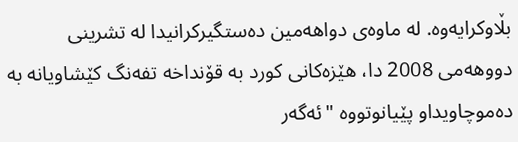بڵاوکرایه‌وه‌. له‌ ماوه‌ی‌ دواهه‌مین ده‌ستگیرکرانیدا له‌ تشرینی‌ دووهه‌می‌ 2008 دا، هێزه‌کانی‌ کورد به‌ قۆنداخه‌ تفه‌نگ کێشاویانه‌ به‌ ده‌موچاویداو پێیانوتووه‌ "ئه‌گه‌ر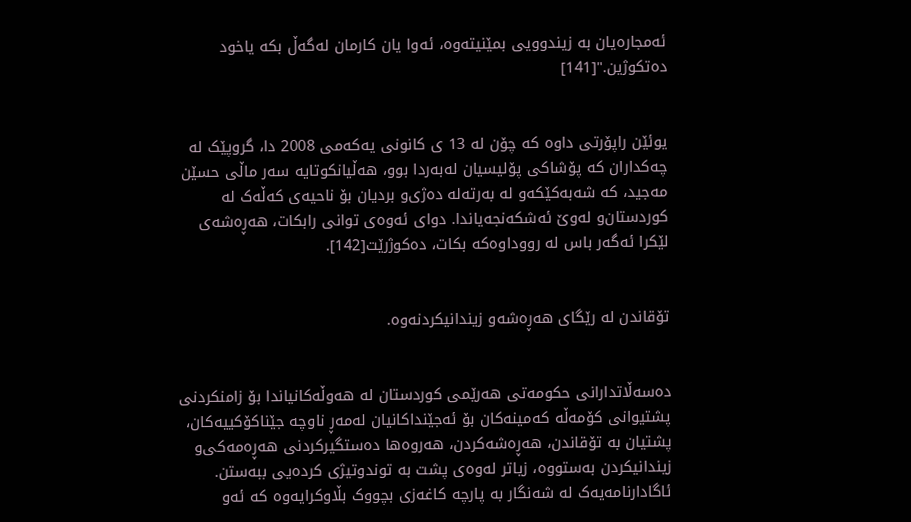ئه‌مجاره‌یان به‌ زیندوویی بمێنیته‌وه‌، ئه‌وا یان کارمان له‌گه‌ڵ‌ بکه‌ یاخود ده‌تکوژین."[141]


یوئێن راپۆرتی‌ داوه‌ که‌ چۆن له‌ 13 ی‌ کانونی‌ یه‌که‌می‌ 2008 دا، گروپێک له‌ چه‌کداران که‌ پۆشاکی‌ پۆلیسیان له‌به‌ردا بوو، هه‌ڵیانکوتایه‌ سه‌ر ماڵی حسێن مه‌جید، که‌ شه‌به‌کێکه‌و له‌ به‌رته‌له‌ ده‌ژی‌‌و بردیان بۆ ناحیه‌ی‌ که‌ڵه‌ک له‌ کوردستان‌و له‌وێ‌ ئه‌شکه‌نجه‌یاندا. دوای‌ ئه‌وه‌ی‌ توانی‌ رابکات، هه‌ڕه‌شه‌ی‌ لێکرا ئه‌گه‌ر باس له‌ رووداوه‌که‌ بکات، ده‌کوژرێت[142].


تۆقاندن له‌ رێگای‌ هه‌ڕه‌شه‌و زیندانیکردنه‌وه.


ده‌سه‌ڵاتدارانی‌ حکومه‌تی‌ هه‌رێمی‌ کوردستان له‌ هه‌وڵه‌کانیاندا بۆ زامنکردنی‌ پشتیوانی کۆمه‌ڵه‌ که‌مینه‌کان بۆ ئه‌جێنداکانیان له‌مه‌ڕ ناوچه‌ جێناکۆکییه‌کان، پشتیان به‌ تۆقاندن، هه‌ڕه‌شه‌کردن، هه‌روه‌ها ده‌ستگیرکردنی‌ هه‌ڕه‌مه‌کی‌‌و زیندانیکردن به‌ستووه‌، زیاتر له‌وه‌ی‌ پشت به‌ توندوتیژی‌ کرده‌یی ببه‌ستن. ئاگادارنامه‌یه‌ک له‌ شه‌نگار به‌ پارچه‌ کاغه‌زی‌ بچووک بڵاوکرایه‌وه‌ که‌ ئه‌و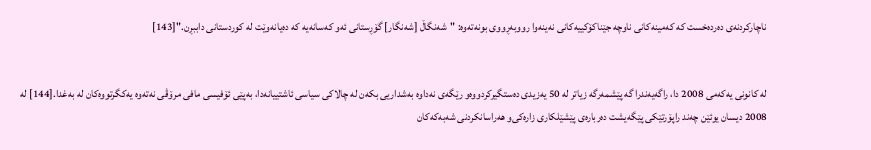ناچارکردنه‌ی‌ ده‌رده‌خست که‌ که‌مینه‌کانی‌ ناوچه‌ جێناکۆکییه‌کانی‌ نه‌ینه‌وا رووبه‌ڕووی‌ بونه‌ته‌وه‌: "شه‌نگاڵ‌ [شه‌نگار] گۆڕستانی‌ ئه‌و که‌سانه‌یه‌ که‌ ده‌یانه‌وێت له‌ کوردستانی‌ داببڕن."[143]


له‌ کانونی‌ یه‌که‌می‌ 2008 دا، راگه‌یه‌ندرا گه‌ پێشمه‌رگه‌ زیاتر له‌ 50 یه‌زیدی‌ ده‌ستگیرکردووه‌و رێگه‌ی‌ نه‌داوه‌ به‌شداریی بکه‌ن له‌ چالاکی سیاسی ئاشتییانه‌دا، به‌پێی ئۆفیسی‌ مافی‌ مرۆڤی‌ نه‌ته‌وه‌ یه‌کگرتووه‌کان له‌ به‌غدا.[144] له‌ 2008 دیسان یوئێن چه‌ند راپۆرتێکی‌ پێگه‌یشت ده‌رباره‌ی‌ پێشێلکاری‌ زاره‌کی‌‌و هه‌راسانکردنی‌ شه‌به‌که‌کان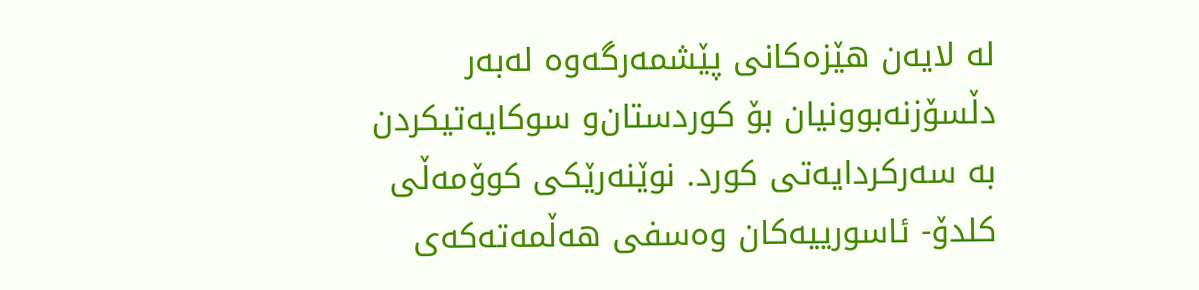له‌ لایه‌ن هێزه‌کانی‌ پێشمه‌رگه‌وه‌ له‌به‌ر دڵسۆزنه‌بوونیان بۆ کوردستان‌و سوکایه‌تیکردن به‌ سه‌رکردایه‌تی‌ کورد. نوێنه‌رێکی‌ کوۆمه‌ڵی‌ کلدۆ- ئاسورییه‌کان وه‌سفی‌ هه‌ڵمه‌ته‌که‌ی‌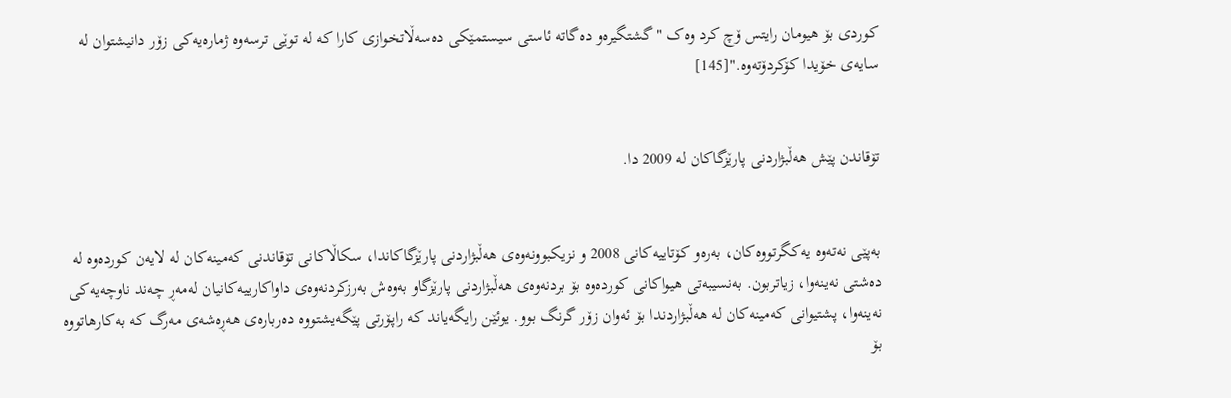کوردی‌ بۆ هیومان رایتس ۆچ کرد وه‌ک "گشتگیره‌و ده‌گاته‌ ئاستی‌ سیستمێکی‌ ده‌سه‌ڵاتخوازی‌ کارا که‌ له‌ توێی ترسه‌وه‌ ژماره‌یه‌کی‌ زۆر دانیشتوان له‌ سایه‌ی‌ خۆیدا کۆکردۆته‌وه‌."[145]


تۆقاندن پێش هه‌ڵبژاردنی‌ پارێزگاکان له‌ 2009 دا.


به‌پێی نه‌ته‌وه‌ یه‌کگرتووه‌کان، به‌ره‌و کۆتاییه‌کانی‌ 2008 و نزیکبوونه‌وه‌ی‌ هه‌ڵبژاردنی‌ پارێزگاکاندا، سکاڵاکانی‌ تۆقاندنی‌ که‌مینه‌کان له‌ لایه‌ن کورده‌وه‌ له‌ ده‌شتی‌ نه‌ینه‌وا، زیاتربون. به‌نسیبه‌تی‌ هیواکانی‌ کورده‌وه‌ بۆ بردنه‌وه‌ی‌ هه‌ڵبژاردنی‌ پارێزگاو به‌وه‌ش به‌رزکردنه‌وه‌ی‌ داواکارییه‌کانیان له‌مه‌ڕ چه‌ند ناوچه‌یه‌کی‌ نه‌ینه‌وا، پشتیوانی‌ که‌مینه‌کان له‌ هه‌ڵبژاردندا بۆ ئه‌وان زۆر گرنگ بوو. یوئێن رایگه‌یاند که‌ راپۆرتی‌ پێگه‌یشتووه‌ ده‌رباره‌ی‌ هه‌ڕه‌شه‌ی‌ مه‌رگ که‌ به‌کارهاتووه‌ بۆ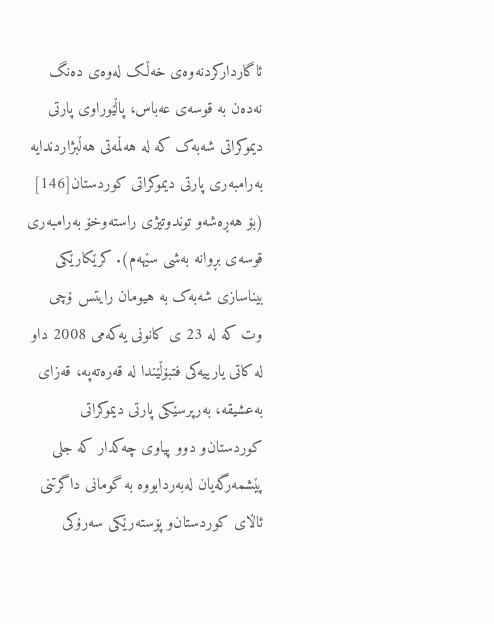ئاگاردارکردنه‌وه‌ی‌ خه‌ڵک له‌وه‌ی‌ ده‌نگ نه‌ده‌ن به‌ قوسه‌ی‌ عه‌باس، پاڵێوراوی‌ پارتی‌ دیموکراتی‌ شه‌به‌ک که‌ له‌ هه‌ڵمه‌تی‌ هه‌ڵبژاردندایه‌ به‌رامبه‌ری‌ پارتی‌ دیموکراتی‌ کوردستان[146] (بۆ هه‌ڕه‌شه‌و توندوتیژی‌ راسته‌وخۆ به‌رامبه‌ری‌ قوسه‌ی‌ بڕوانه‌ به‌شی‌ سێهه‌م). کرێکارێکی‌ بیناسازی‌ شه‌به‌ک به‌ هیومان رایتس ۆچی‌ وت که‌ له‌ 23 ی‌ کانونی‌ یه‌که‌می‌ 2008 داو له‌ کاتی‌ یارییه‌کی‌ فتبۆڵێندا له‌ قه‌ره‌ته‌په‌، قه‌زای‌ به‌عشیقه‌، به‌رپرسێکی‌ پارتی‌ دیموکراتی‌ کوردستان‌و دوو پیاوی‌ چه‌کدار که‌ جلی پێشمه‌رگه‌یان له‌به‌ردابووه‌ به‌ گومانی‌ داگرتنی‌ ئا‌ڵای‌ کوردستان‌و پۆسته‌رێکی‌ سه‌رۆکی‌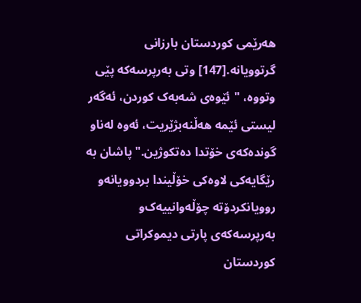هه‌رێمی‌ کوردستان بارزانی‌ گرتوویانه‌.[147] وتی‌ به‌رپرسه‌که‌ پێی وتووه‌، "ئێوه‌ی‌ شه‌به‌ک کوردن، ئه‌گه‌ر لیستی‌ ئێمه‌ هه‌ڵنه‌بژێریت، ئه‌وه‌ له‌ناو گونده‌که‌ی‌ خۆتدا ده‌تکوژین." پاشان به‌ رێگایه‌کی‌ لاوه‌کی‌ خۆڵیندا بردوویانه‌و روویانکردۆته‌ چۆڵه‌وانییه‌ک‌و به‌رپرسه‌که‌ی‌ پارتی‌ دیموکراتی‌ کوردستان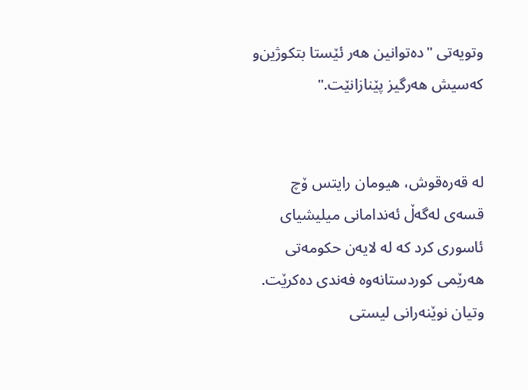وتویه‌تی‌ "ده‌توانین هه‌ر ئێستا بتکوژین‌و که‌سیش هه‌رگیز پێنازانێت."


له‌ قه‌ره‌قوش، هیومان رایتس ۆچ قسه‌ی‌ له‌گه‌ڵ‌ ئه‌ندامانی‌ میلیشیای‌ ئاسوری‌ کرد که‌ له‌ لایه‌ن حکومه‌تی‌ هه‌رێمی‌ کوردستانه‌وه‌ فه‌ندی‌ ده‌کرێت. وتیان نوێنه‌رانی‌ لیستی‌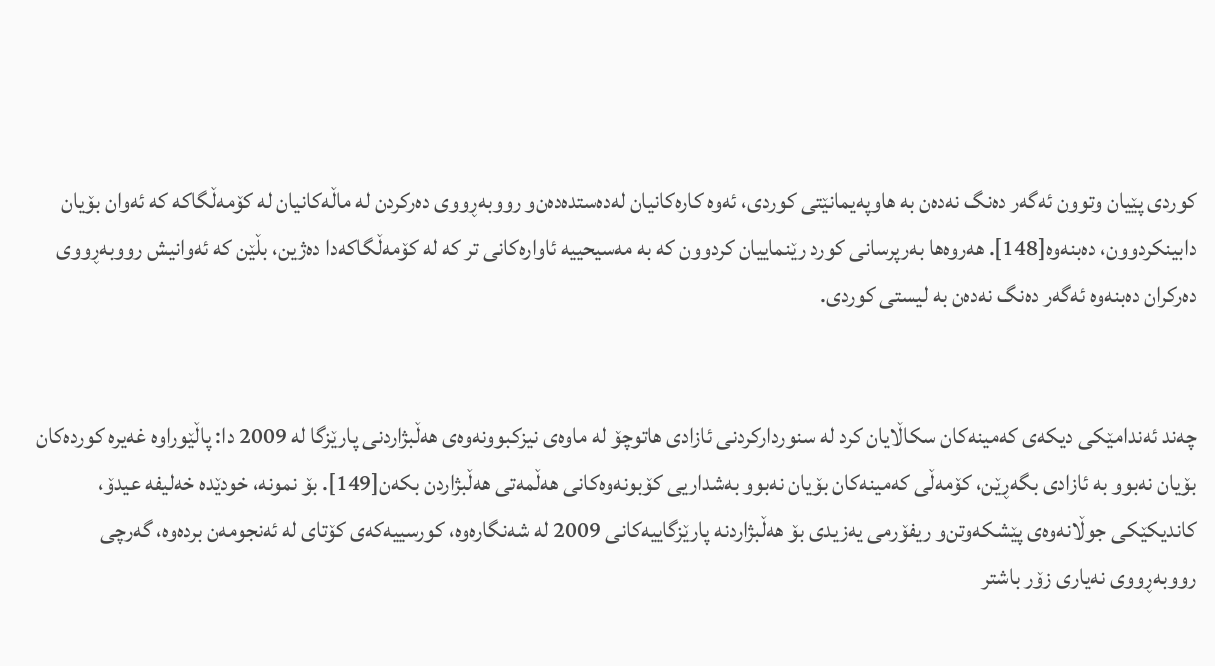کوردی‌ پێیان وتوون ئه‌گه‌ر ده‌نگ نه‌ده‌ن به‌ هاوپه‌یمانێتی‌ کوردی‌، ئه‌وه‌ کاره‌کانیان له‌ده‌ستده‌ده‌ن‌و رووبه‌ڕووی‌ ده‌رکردن له‌ ماڵه‌کانیان له‌ کۆمه‌ڵگاکه‌ که‌ ئه‌وان بۆیان دابینکردوون، ده‌بنه‌وه‌[148]. هه‌روه‌ها به‌رپرسانی‌ کورد رێنماییان کردوون که‌ به‌ مه‌سیحییه‌ ئاواره‌کانی‌ تر که‌ له‌ کۆمه‌ڵگاکه‌دا ده‌ژین، بڵێن که‌ ئه‌وانیش رووبه‌ڕووی‌ ده‌رکران ده‌بنه‌وه‌ ئه‌گه‌ر ده‌نگ نه‌ده‌ن به لیستی‌ کوردی‌.


چه‌ند ئه‌ندامێکی‌ دیکه‌ی‌ که‌مینه‌کان سکاڵایان کرد له‌ سنوردارکردنی‌ ئازادی‌ هاتوچۆ له‌ ماوه‌ی‌ نیزکبوونه‌وه‌ی‌ هه‌ڵبژاردنی‌ پارێزگا له‌ 2009 دا: پاڵێوراوه‌ غه‌یره‌ کورده‌کان بۆیان نه‌بوو به‌ ئازادی‌ بگه‌ڕێن، کۆمه‌ڵی که‌مینه‌کان بۆیان نه‌بوو به‌شداریی کۆبونه‌وه‌کانی‌ هه‌ڵمه‌تی‌ هه‌ڵبژاردن بکه‌ن[149]. بۆ نمونه‌، خودێده‌ خه‌لیفه‌ عیدۆ، کاندیکێکی‌ جوڵانه‌وه‌ی‌ پێشکه‌وتن‌و ریفۆرمی‌ یه‌زیدی‌ بۆ هه‌ڵبژاردنه‌ پارێزگاییه‌کانی‌ 2009 له‌ شه‌نگاره‌وه‌، کورسییه‌که‌ی‌ کۆتای‌ له‌ ئه‌نجومه‌ن برده‌وه‌، گه‌رچی‌ رووبه‌ڕووی‌ نه‌یاری‌ زۆر باشتر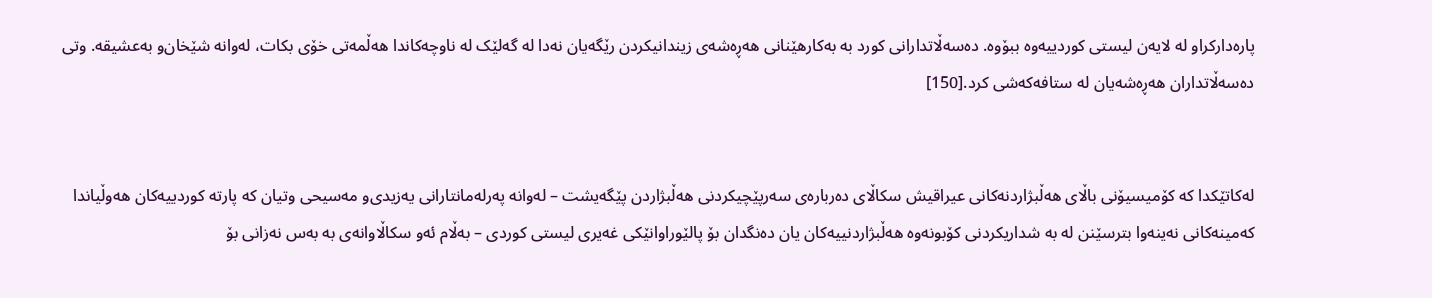پاره‌دارکراو له‌ لایه‌ن لیستی‌ کوردییه‌وه‌ ببۆوه‌. ده‌سه‌ڵاتدارانی‌ کورد به‌ به‌کارهێنانی‌ هه‌ڕه‌شه‌ی‌ زیندانیکردن رێگه‌یان نه‌دا له‌ گه‌لێک له‌ ناوچه‌کاندا هه‌ڵمه‌تی‌ خۆی‌ بکات، له‌وانه‌ شێخان‌و به‌عشیقه‌. وتی‌ ده‌سه‌ڵاتداران هه‌ڕه‌شه‌یان له‌ ستافه‌که‌شی‌ کرد.[150]


له‌کاتێکدا که‌ کۆمیسیۆنی‌ باڵای‌ هه‌ڵبژاردنه‌کانی‌ عیراقیش سکاڵای‌ ده‌رباره‌ی‌ سه‌رپێچیکردنی‌ هه‌ڵبژاردن پێگه‌یشت – له‌وانه‌ په‌رله‌مانتارانی‌ یه‌زیدی‌‌و مه‌سیحی‌ وتیان که‌ پارته‌ کوردییه‌کان هه‌وڵیاندا که‌مینه‌کانی‌ نه‌ینه‌وا بترسێنن له‌ به‌ شداریکردنی‌ کۆبونه‌وه‌ هه‌ڵبژاردنییه‌کان یان ده‌نگدان بۆ پالێوراوانێکی‌ غه‌یری‌ لیستی‌ کوردی‌ – به‌ڵام ئه‌و سکاڵاوانه‌ی‌ به‌ به‌س نه‌زانی‌ بۆ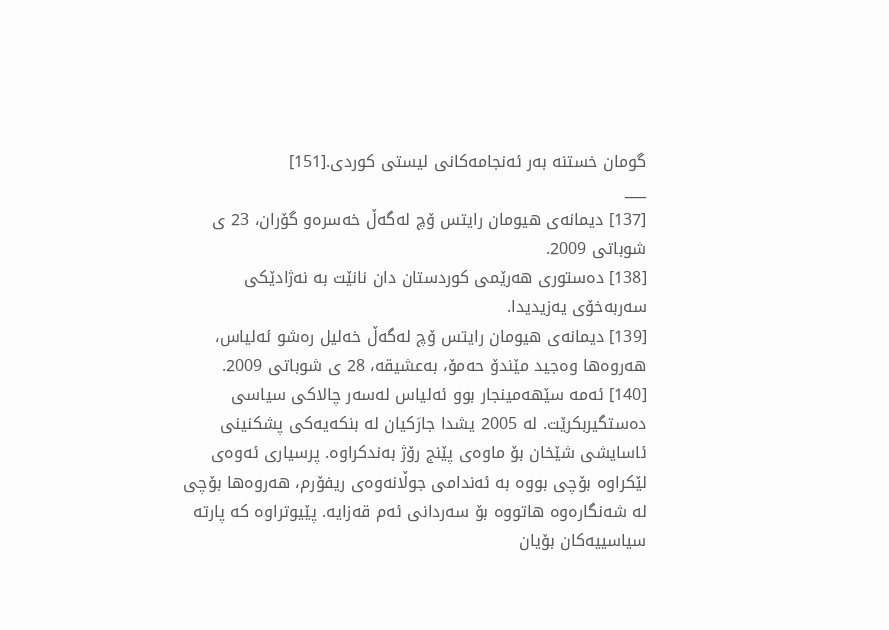گومان خستنه‌ به‌ر ئه‌نجامه‌کانی‌ لیستی‌ کوردی‌.[151]
___
[137] دیمانه‌ی‌ هیومان رایتس ۆچ له‌گه‌ڵ‌ خه‌سره‌و گۆران، 23 ی‌ شوباتی‌ 2009.
[138] ده‌ستوری‌ هه‌رێمی‌ کوردستان دان نانێت به‌ نه‌ژادێکی‌ سه‌ربه‌خۆی‌ یه‌زیدیدا.
[139] دیمانه‌ی‌ هیومان رایتس ۆچ له‌گه‌ڵ‌ خه‌لیل ره‌شو ئه‌لیاس، هه‌روه‌ها وه‌جید مێندۆ حه‌مۆ، به‌عشیقه‌، 28 ی‌ شوباتی‌ 2009.
[140] ئه‌مه‌ سێهه‌مینجار بوو ئه‌لیاس له‌سه‌ر چالاکی‌ سیاسی ده‌ستگیربکرێت. له‌ 2005 یشدا جارَکیان له‌ بنکه‌یه‌کی‌ پشکنینی‌ ئاسایشی‌ شێخان بۆ ماوه‌ی‌ پێنج رۆژ به‌ندکراوه‌. پرسیاری‌ ئه‌وه‌ی‌ لێکراوه‌ بۆچی‌ بووه‌ به‌ ئه‌ندامی‌ جوڵانه‌وه‌ی‌ ریفۆرم، هه‌روه‌ها بۆچی‌ له‌ شه‌نگاره‌وه‌ هاتووه‌ بۆ سه‌ردانی‌ ئه‌م قه‌زایه‌. پێیوتراوه‌ که‌ پارته‌ سیاسییه‌کان بۆیان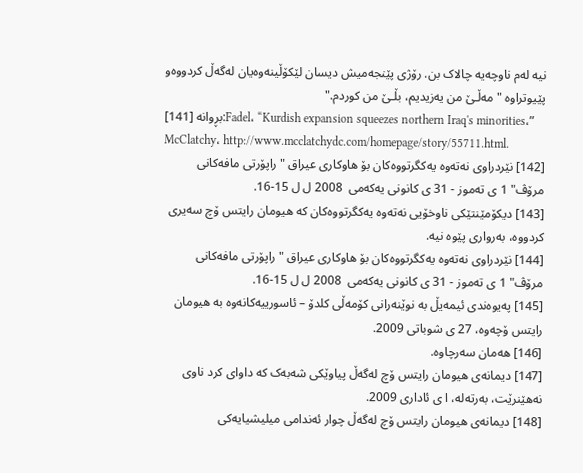نیه‌ له‌م ناوچه‌یه‌ چالاک بن. رۆژی‌ پێنجه‌میش دیسان لێکۆڵینه‌وه‌یان له‌گه‌ڵ‌ کردووه‌و پێیوتراوه‌ "مه‌ڵـێ‌ من یه‌زیدیم، بڵـێ‌ من کوردم."
[141] بڕوانه:Fadel، “Kurdish expansion squeezes northern Iraq's minorities،” McClatchy، http://www.mcclatchydc.com/homepage/story/55711.html.
[142] نێردراوی‌ نه‌ته‌وه‌ یه‌کگرتووه‌کان بۆ هاوکاری‌ عیراق "راپۆرتی‌ مافه‌کانی‌ مرۆڤ" 1 ی‌ ته‌موز - 31 ی‌ کانونی‌ یه‌که‌می‌ ‌ 2008 ل ل 15-16.
[143] دیکۆمێنتێکی‌ ناوخۆیی نه‌ته‌وه‌ یه‌کگرتووه‌کان که‌ هیومان رایتس ۆچ سه‌یری‌ کردووه‌، به‌رواری‌ پێوه‌ نیه‌.
[144] نێردراوی‌ نه‌ته‌وه‌ یه‌کگرتووه‌کان بۆ هاوکاری‌ عیراق "راپۆرتی‌ مافه‌کانی‌ مرۆڤ" 1 ی‌ ته‌موز - 31 ی‌ کانونی‌ یه‌که‌می‌ ‌ 2008 ل ل 15-16.
[145] په‌یوه‌ندی‌ ئیمه‌یڵ به‌ نوێنه‌رانی‌ کۆمه‌ڵی کلدۆ – ئاسورییه‌کانه‌وه‌ به‌ هیومان رایتس ۆچه‌وه‌، 27 ی‌ شوباتی‌ 2009.
[146] هه‌مان سه‌رچاوه‌.
[147] دیمانه‌ی‌ هیومان رایتس ۆچ له‌گه‌ڵ‌ پیاوێکی‌ شه‌به‌ک که‌ داوای‌ کرد ناوی‌ نه‌هێنرێت، به‌رته‌له‌، ا ی‌ ئاداری‌ 2009.
[148] دیمانه‌ی‌ هیومان رایتس ۆچ له‌گه‌ڵ‌ چوار ئه‌ندامی‌ میلیشیایه‌کی‌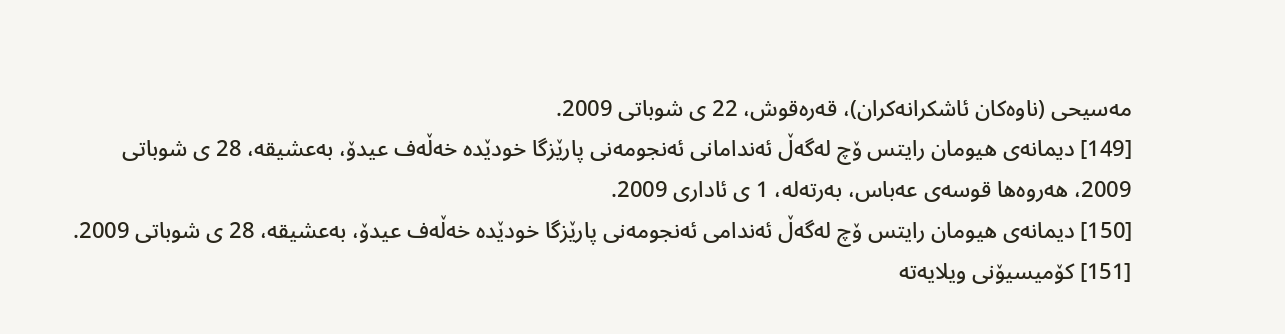مه‌سیحی‌ (ناوه‌کان ئاشکرانه‌کران)، قه‌ره‌قوش، 22 ی‌ شوباتی‌ 2009.
[149] دیمانه‌ی‌ هیومان رایتس ۆچ له‌گه‌ڵ‌ ئه‌ندامانی‌ ئه‌نجومه‌نی‌ پارێزگا خودێده‌ خه‌ڵه‌ف عیدۆ، به‌عشیقه‌، 28 ی‌ شوباتی‌ 2009، هه‌روه‌ها قوسه‌ی‌ عه‌باس، به‌رته‌له‌، 1 ی‌ ئاداری‌ 2009.
[150] دیمانه‌ی‌ هیومان رایتس ۆچ له‌گه‌ڵ‌ ئه‌ندامی‌ ئه‌نجومه‌نی‌ پارێزگا خودێده‌ خه‌ڵه‌ف عیدۆ، به‌عشیقه‌، 28 ی‌ شوباتی‌ 2009.
[151] کۆمیسیۆنی‌ ویلایه‌ته‌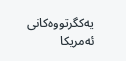یه‌کگرتووه‌کانی‌ ئه‌مریکا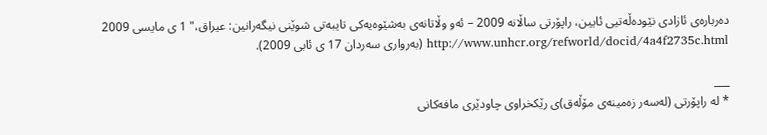ده‌رباره‌ی‌ ئازادی‌ نێوده‌ڵه‌تیی ئایین، راپۆرتی‌ ساڵانه‌ 2009 – ئه‌و وڵاتانه‌ی‌ به‌شێوه‌یه‌کی‌ تایبه‌تی‌ شوێنی‌ نیگه‌رانین: عیراق،" 1 ی‌ مایسی‌ 2009 http://www.unhcr.org/refworld/docid/4a4f2735c.html (به‌رواری‌ سه‌ردان 17 ی‌ ئابی 2009).

___
* له‌ راپۆرتی (له‌سه‌ر زه‌مینه‌ی مۆڵه‌ق)ی رێکخراوی چاودێری مافه‌کانی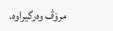مرۆڤ وه‌رگیراوه‌.